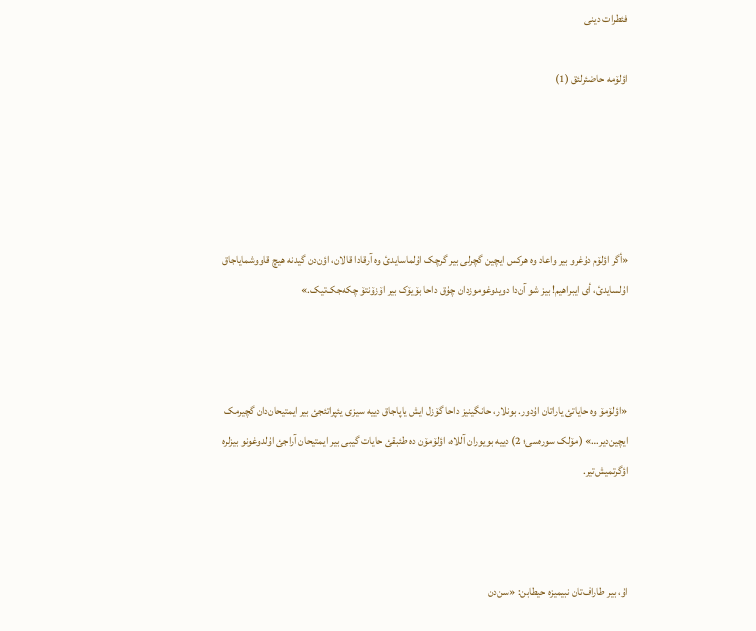فئطرات دینی

اؤلۆمە حاضئرلئق (1)





«أگر اؤلۆم دۇغرو بیر واعاد وە هرکس ایچین گچرلی بیر گرچک اۇلماسایدئ وە آرقادا قالان، اؤن‌دن گیدنە هیچ قاووشمایاجاق اۇلسایدئ، أی ایبراهیم! بیز شو آن‌دا دویدوغوموزدان چۇق داحا بۆیۆک بیر اۆزۆنتۆ چکەجک‌تیک.»



«اؤلۆمۆ وە حایاتئ یاراتان اۇدور. بونلار، حانگینیز داحا گۆزل ایش یاپاجاق دییە سیزی یئپراتئجئ بیر ایمتیحان‌دان گچیرمک ایچین‌دیر…» (مۆلک سورەسی؛ 2) دییە بویوران آللاە، اؤلۆمۆن دە طئبقئ حایات گیبی بیر ایمتیحان آراجئ اۇلدوغونو بیزلرە اؤگرتمیش‌تیر.



اۇ، بیر طاراف‌تان نبیمیزە حیطابن: «سن‌دن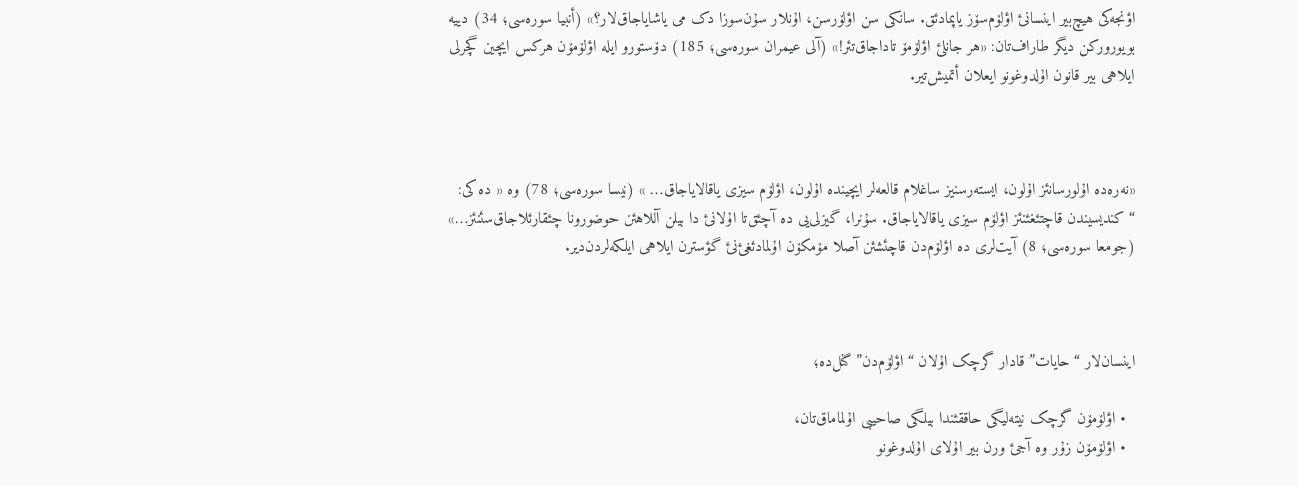اؤنجەکی هیچ‌بیر اینسانئ اؤلۆم‌سۆز یاپمادئق. سانکی سن اؤلۆرسن، اۇنلار سۇن‌سوزا دک می یاشایاجاق‌لار؟» (أنبیا سورەسی؛ 34) دییە بویورورکن دیگر طاراف‌تان: «هر جانلئ اؤلۆمۆ تاداجاق‌تئر!» (آلی عیمران سورەسی؛ 185) دۆستورو ایلە اؤلۆمۆن هرکس ایچین گچرلی ایلاهی بیر قانون اۇلدوغونو ایعلان أتمیش‌تیر.



«نەرەدە اۇلورسانئز اۇلون، ایستەرسنیز ساغلام قالعەلر ایچیندە اۇلون، اؤلۆم سیزی یاقالایاجاق… » (نیسا سورەسی؛ 78) وە « دە کی: “کندیسیندن قاچتئغئنئز اؤلۆم سیزی یاقالایاجاق. سۇنرا، گیزلی‌یی دە آچئق‌تا اۇلانئ دا بیلن آللاهئن حوضورونا چئقارئلاجاق‌سئنئز…» (جومعا سورەسی؛ 8) آیت‌لری دە اؤلۆم‌دن قاچئشئن آصلا مۆمکۆن اۇلمادئغئ‌نئ گؤسترن ایلاهی ایلکەلردن‌دیر.



اینسان‌لار “حایات” قادار گرچک اۇلان “اؤلۆم‌دن” گنل‌دە؛

  • اؤلۆمۆن گرچک نیتەلیگی حاققئندا بیلگی صاحیبی اۇلماماق‌تان،
  • اؤلۆمۆن زۇر وە آجئ ورن بیر اۇلای اۇلدوغونو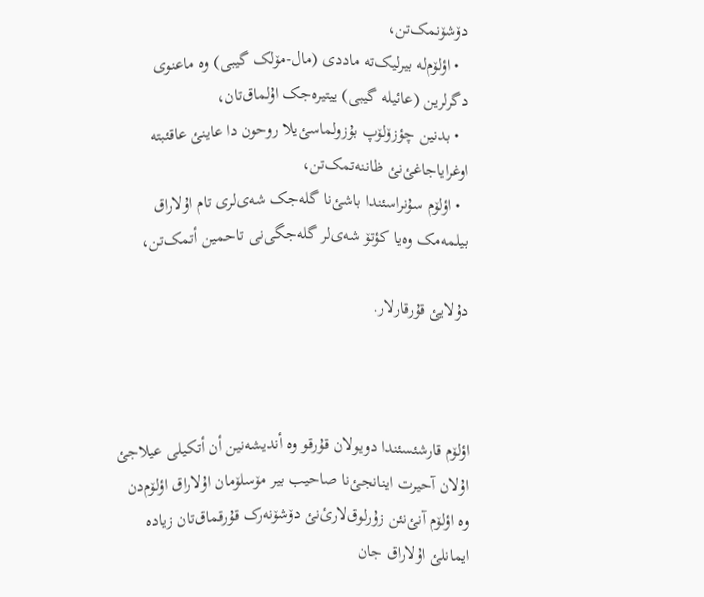دۆشۆنمک‌تن،
  • اؤلۆم‌لە بیرلیک‌تە ماددی (مال-مۆلک گیبی) وە ماعنوی دگرلرین (عائیلە گیبی) ییتیرەجک اۇلماق‌تان،
  • بدنین چؤزۆلۆپ بۇزولماسئ‌یلا روحون دا عاینئ عاقئبتە اوغرایاجاغئ‌نئ ظاننەتمک‌تن،
  • اؤلۆم سۇنراسئندا باشئ‌نا گلەجک شەی‌لری تام اۇلاراق بیلمەمک وەیا کؤتۆ شەی‌لر گلەجگی‌نی تاحمین أتمک‌تن،

دۇلایئ قۇرقارلار.



اؤلۆم قارشئسئندا دویولان قۇرقو وە أندیشەنین أن أتکیلی عیلاجئ اۇلان آحیرت اینانجئ‌نا صاحیب بیر مۆسلۆمان اۇلاراق اؤلۆم‌دن وە اؤلۆم آنئ‌نئن زۇرلوق‌لارئ‌نئ دۆشۆنەرک قۇرقماق‌تان زیادە ایمانلئ اۇلاراق جان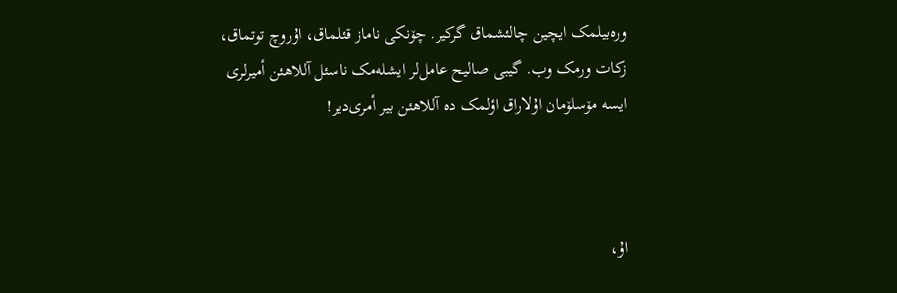ورەبیلمک ایچین چالئشماق گرکیر. چۆنکی ناماز قئلماق، اۇروچ توتماق، زکات ورمک وب. گیبی صالیح عامل‌لر ایشلەمک ناسئل آللاهئن أمیرلری ایسە مۆسلۆمان اۇلاراق اؤلمک دە آللاهئن بیر أمری‌دیر!



اۇ،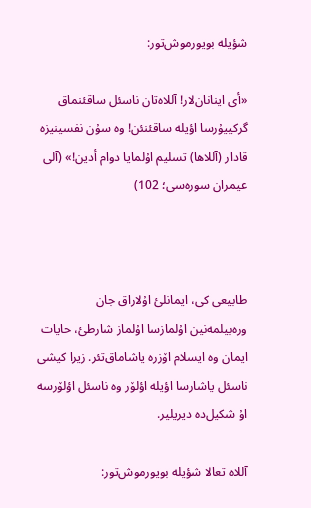شؤیلە بویورموش‌تور:

«أی اینانان‌لار! آللاەتان ناسئل ساقئنماق گرکییۇرسا اؤیلە ساقئنئن! وە سۇن نفسینیزە قادار (آللاها) تسلیم اۇلمایا دوام أدین!» (آلی عیمران سورەسی؛ 102)



طابیعی کی، ایمانلئ اۇلاراق جان ورەبیلمەنین اۇلمازسا اۇلماز شارطئ، حایات ایمان وە ایسلام اۆزرە یاشاماق‌تئر. زیرا کیشی ناسئل یاشارسا اؤیلە اؤلۆر وە ناسئل اؤلۆرسە اۇ شکیل‌دە دیریلیر.

آللاە تعالا شؤیلە بویورموش‌تور: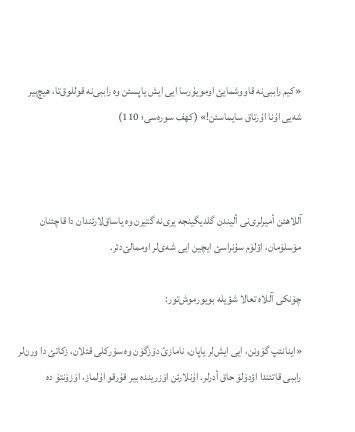«کیم راببی‌نە قاووشمایئ اومویۇرسا ایی ایش یاپسئن وە راببی‌نە قوللوق‌تا، هیچ‌بیر شەیی اۇنا اۇرتاق سایماسئن!» (کهف سورەسی؛ 110)



آللاهئن أمیرلری‌نی ألیندن گلدیگینجە یری‌نە گتیرن وە یاساق‌لارئندان دا قاچئنان مۆسلۆمان، اؤلۆم سۇنراسئ ایچین ایی شەی‌لر اوممالئ‌دئر.

چۆنکی آللاە تعالا شؤیلە بویورموش‌تور:

«اینانئپ گۆونن، ایی ایش‌لر یاپان، نامازئ دۆزگۆن وە سۆرکلی قئلان، زکاتئ دا ورن‌لر راببی قاتئندا اؤدۆلۆ حاق أدرلر. اۇنلارئن اۆزریندە بیر قۇرقو اۇلماز، اۆزۆنتۆ دە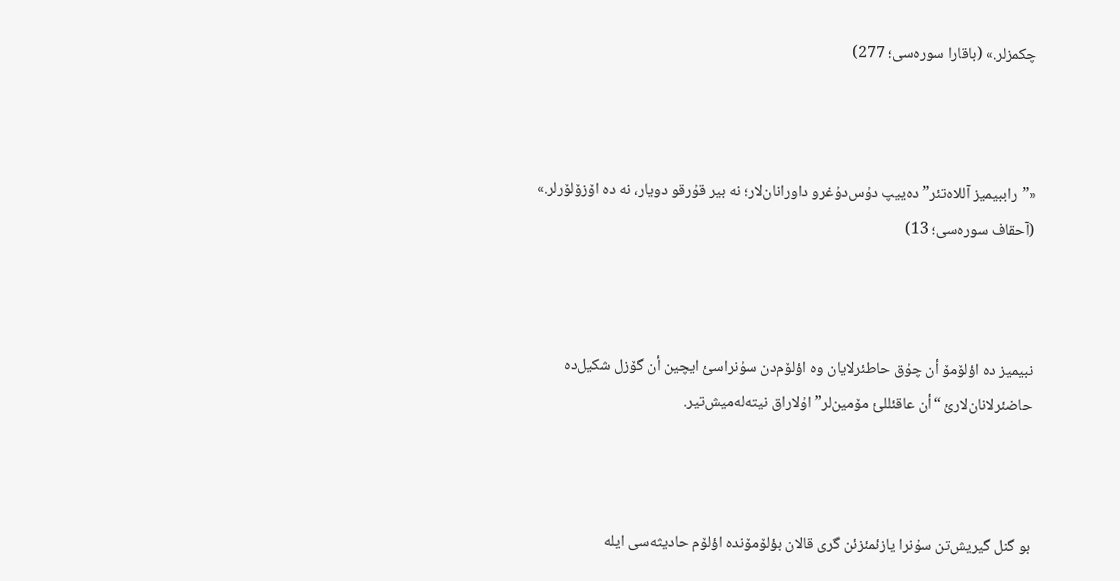چکمزلر.» (باقارا سورەسی؛ 277)



«”راببیمیز آللاەتئر” دەییپ دۇس‌دۇغرو داورانان‌لار؛ نە بیر قۇرقو دویار، نە دە اۆزۆلۆرلر.» (آحقاف سورەسی؛ 13)



نبیمیز دە اؤلۆمۆ أن چۇق حاطئرلایان وە اؤلۆم‌دن سۇنراسئ ایچین أن گۆزل شکیل‌دە حاضئرلانان‌لارئ “أن عاقئللئ مۆمین‌لر” اۇلاراق نیتەلەمیش‌تیر.



بو گنل گیریش‌تن سۇنرا یازئمئزئن گری قالان بؤلۆمۆندە اؤلۆم حادیثەسی ایلە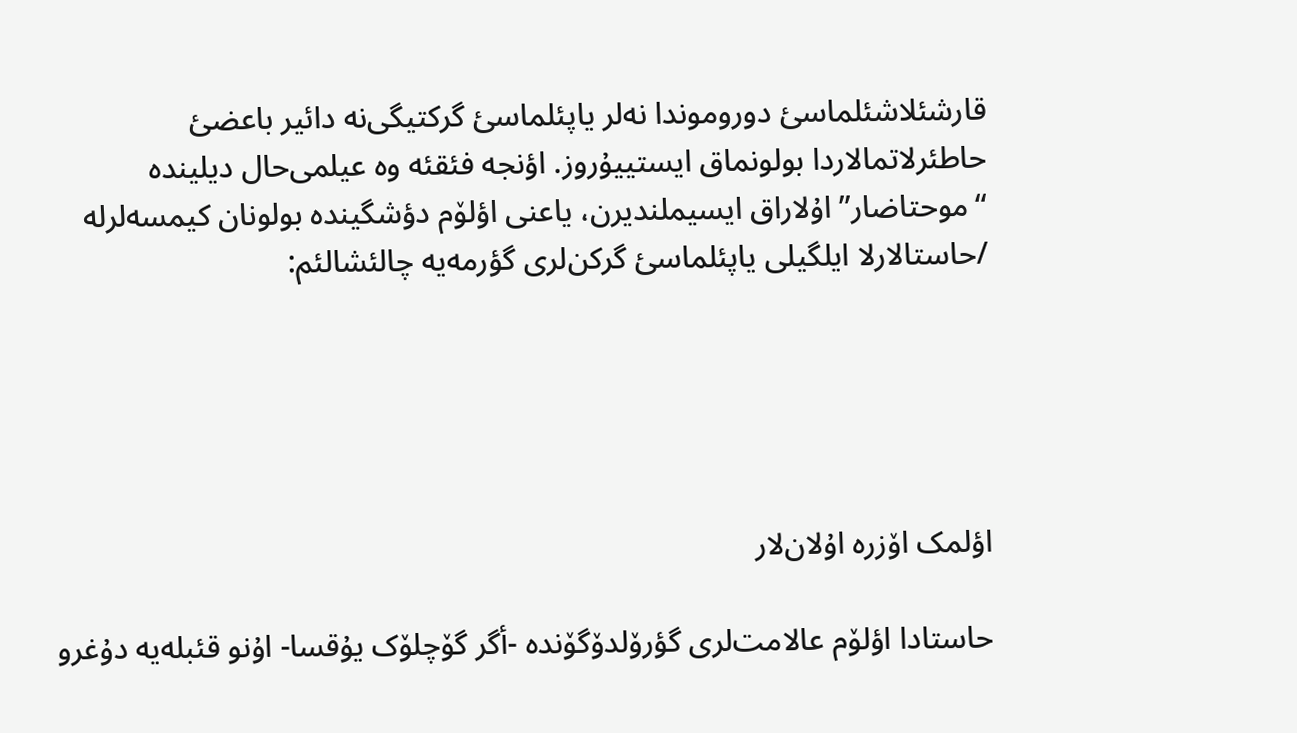قارشئلاشئلماسئ دوروموندا نەلر یاپئلماسئ گرکتیگی‌نە دائیر باعضئ حاطئرلاتمالاردا بولونماق ایستییۇروز. اؤنجە فئقئە وە عیلمی‌حال دیلیندە “موحتاضار” اۇلاراق ایسیملندیرن، یاعنی اؤلۆم دؤشگیندە بولونان کیمسەلرلە /حاستالارلا ایلگیلی یاپئلماسئ گرکن‌لری گؤرمەیە چالئشالئم:





اؤلمک اۆزرە اۇلان‌لار

حاستادا اؤلۆم عالامت‌لری گؤرۆلدۆگۆندە -أگر گۆچلۆک یۇقسا- اۇنو قئبلەیە دۇغرو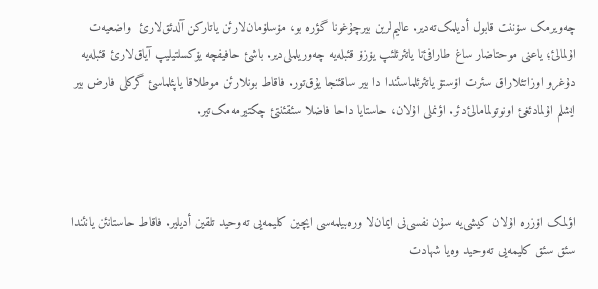چەویرمک سۆننت قابول أدیلمک‌تەدیر. عالیم‌لرین بیرچۇغونا گؤرە بو، مۆسلۆمان‌لارئن یاتارکن آلدئق‌لارئ  واضعیەت اۇلمالئ؛ یاعنی موحتاضار ساغ طارافئ‌نا یاتئرئلئپ یۆزۆ قئبلەیە چەوریلملی‌دیر. باشئ حافیفچە یۆکسلتیلیپ آیاق‌لارئ قئبلەیە دۇغرو اوزاتئلاراق سئرت اۆستۆ یاتئرئلماسئندا دا بیر ساقئنجا یۇق‌تور. فاقاط بونلارئن موطلاقا یاپئلماسئ گرکلی فارض بیر ایشلم اۇلمادئغئ اونوتولمامالئ‌دئر. اؤنملی اۇلان، حاستایا داحا فاضلا سئقئنتئ چکتیرمەمک‌تیر.



اؤلمک اۆزرە اۇلان کیشی‌یە سۇن نفسی‌نی ایمان‌لا ورەبیلمەسی ایچین کلیمەیی تەوحید تلقین أدیلیر. فاقاط حاستانئن یانئندا سئق سئق کلیمەیی تەوحید وەیا شهادت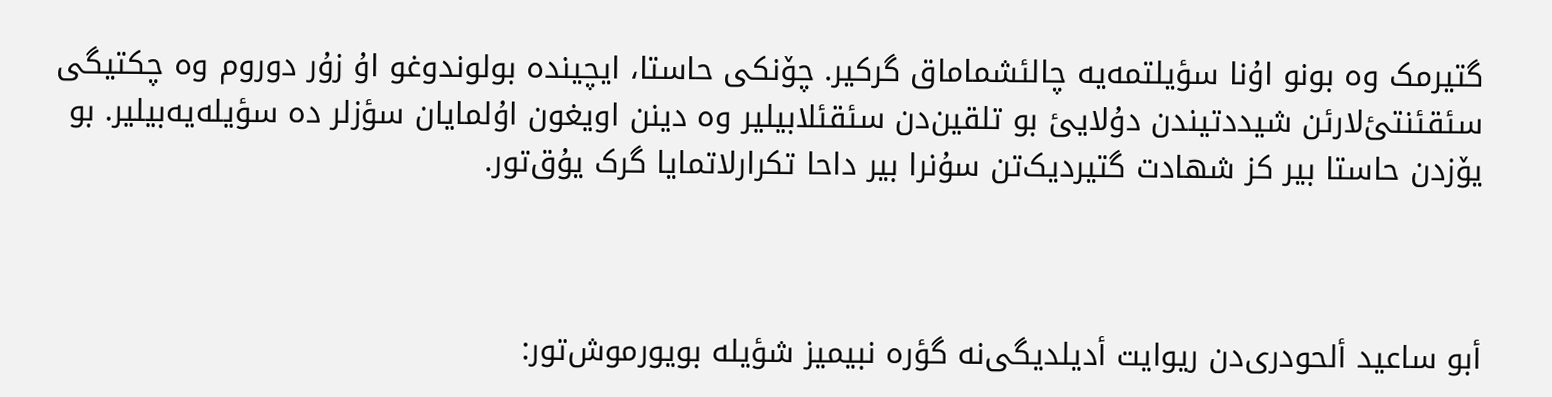گتیرمک وە بونو اۇنا سؤیلتمەیە چالئشماماق گرکیر. چۆنکی حاستا، ایچیندە بولوندوغو اۇ زۇر دوروم وە چکتیگی سئقئنتئ‌لارئن شیددتیندن دۇلایئ بو تلقین‌دن سئقئلابیلیر وە دینن اویغون اۇلمایان سؤزلر دە سؤیلەیەبیلیر. بو یۆزدن حاستا بیر کز شهادت گتیردیک‌تن سۇنرا بیر داحا تکرارلاتمایا گرک یۇق‌تور.



أبو ساعید ألحودری‌دن ریوایت أدیلدیگی‌نە گؤرە نبیمیز شؤیلە بویورموش‌تور: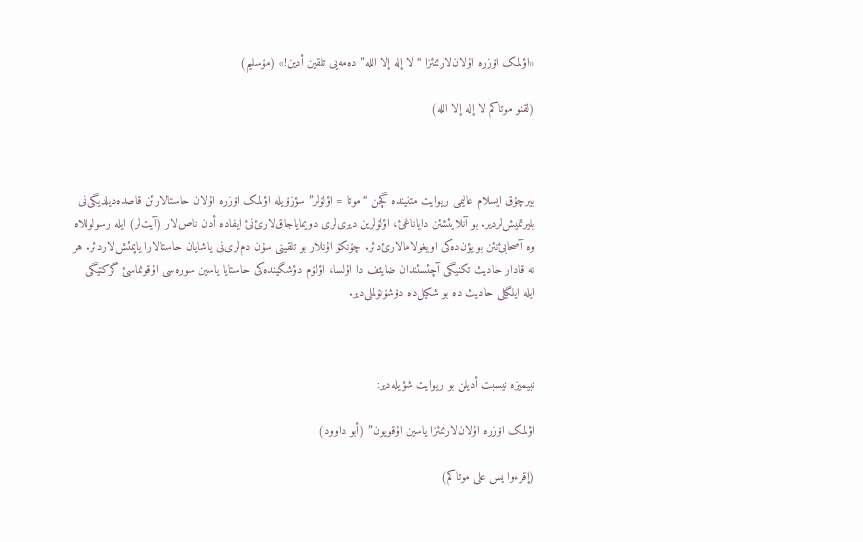«اؤلمک اۆزرە اۇلان‌لارئنئزا “لا إلە إلا اللە” دەمەیی تلقین أدین!» (مۆسلیم)

(لقنو موتاکم لا إلە إلا اللە)



بیرچۇق ایسلام عالیمی ریوایت متنیندە گچن “موتا = اؤلۆلر” سؤزۆیلە اؤلمک اۆزرە اۇلان حاستالارئن قاصدەدیلدیگی‌نی بلیرتمیش‌لردیر. بو آنلایئشئن دایاناغئ، اؤلۆلرین دیری‌لری دویمایاجاق‌لارئ‌نئ ایفادە أدن ناص‌لار (آیت‌لر) ایلە رسولوللاە وە آصحابئ‌نئن بو یؤن‌دەکی اویغولامالارئ‌دئر. چۆنکۆ اۇنلار بو تلقینی سۇن دم‌لری‌نی یاشایان حاستالارا یاپمئش‌لاردئر. هر نە قادار حادیث تکنیگی آچئسئندان ضایئف دا اۇلسا، اؤلۆم دؤشگیندەکی حاستایا یاسین سورەسی اۇقونماسئ گرکتیگی ایلە ایلگیلی حادیث دە بو شکیل‌دە دۆشۆنۆلملی‌دیر.



نبیمیزە نیسبت أدیلن بو ریوایت شؤیلەدیر:

اؤلمک اۆزرە اۇلان‌لارئنئزا یاسین اۇقویون” (أبو داوود)

(إقرءوا یس علی موتاکم)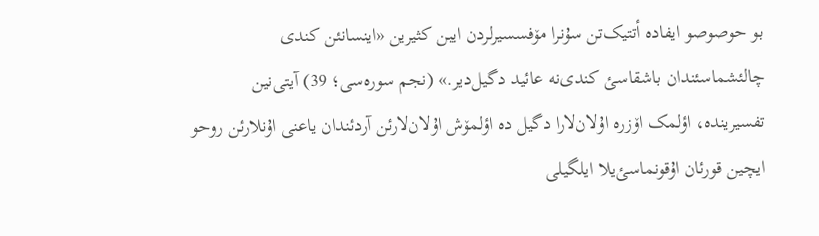بو حوصوصو ایفادە أتتیک‌تن سۇنرا مۆفسسیرلردن ایبن کثیرین «اینسانئن کندی چالئشماسئندان باشقاسئ کندی‌نە عائید دگیل‌دیر.» (نجم سورەسی؛ 39) آیتی‌نین تفسیریندە، اؤلمک اۆزرە اۇلان‌لارا دگیل دە اؤلمۆش اۇلان‌لارئن آردئندان یاعنی اۇنلارئن روحو ایچین قورئان اۇقونماسئ‌یلا ایلگیلی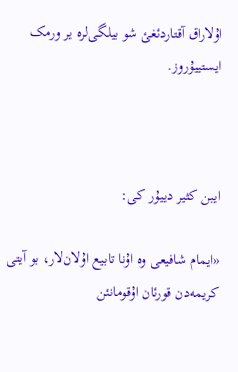اۇلاراق آقتاردئغئ شو بیلگی‌لرە یر ورمک ایستییۇروز.



ایبن کثیر دییۇر کی:

«ایمام شافیعی وە اۇنا تابیع اۇلان‌لار، بو آیتی کریمەدن قورئان اۇقومانئن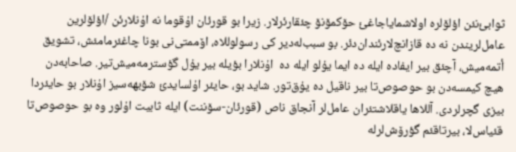ثوابئ‌نئن اؤلۆلرە اولاشمایاجاغئ حۆکمۆنۆ چئقارئرلار. زیرا بو قورئان اۇقوما نە اۇنلارئن /اؤلۆلرین عامل‌لریندن نە دە قازانچ‌لارئندان‌دئر. بو سبب‌لەدیر کی رسولوللاە، اۆممتی‌نی بونا چاغئرمامئش، تشویق أتمەمیش، آچئق بیر ایفادە ایلە دە ایما یۇلو ایلە دە  اۇنلارا بؤیلە بیر یۇل گؤسترمەمیش‌تیر. صاحابەدن هیچ کیمسەدن بو حوصوص‌تا بیر ناقیل دە یۇق‌تور. شاید بو، حایئر اۇلسایدئ شۆبهەسیز اۇنلار بو حایئردا بیزی گچرلردی. آللاها یاقلاشتئران عامل‌لر آنجاق ناص (قورئان-سۆننت) ایلە ثابیت اۇلور وە بو حوصوص‌تا قئیاس‌لا، بیرتاقئم گؤرۆش‌لرلە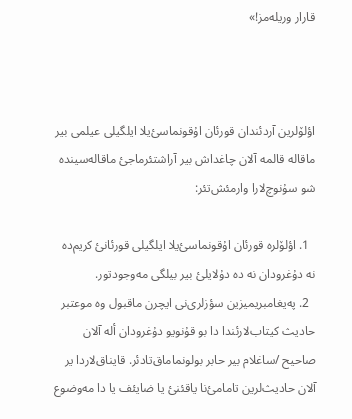قارار وریلەمز!»



اؤلۆلرین آردئندان قورئان اۇقونماسئ‌یلا ایلگیلی عیلمی بیر ماقالە قالمە آلان چاغداش بیر آراشتئرماجئ ماقالەسیندە شو سۇنوچ‌لارا وارمئش‌تئر:

  1. اؤلۆلرە قورئان اۇقونماسئ‌یلا ایلگیلی قورئانئ کریم‌دە نە دۇغرودان نە دە دۇلایلئ بیر بیلگی مەوجودتور.
  2. پەیغامبریمیزین سؤزلری‌نی ایچرن ماقبول وە موعتبر حادیث کیتاب‌لارئندا دا بو قۇنویو دۇغرودان ألە آلان صاحیح /ساغلام بیر حابر بولونماماق‌تادئر. قایناق‌لاردا یر آلان حادیث‌لرین تامامئ‌نا یاقئنئ یا ضایئف یا دا مەوضوع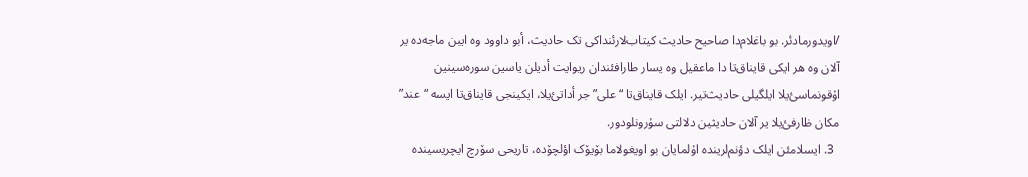/اویدورمادئر. بو باغلام‌دا صاحیح حادیث کیتاب‌لارئنداکی تک حادیث، أبو داوود وە ایبن ماجەدە یر آلان وە هر ایکی قایناق‌تا دا ماعقیل وە یسار طارافئندان ریوایت أدیلن یاسین سورەسینین اۇقونماسئ‌یلا ایلگیلی حادیث‌تیر. ایلک قایناق‌تا “علی” جر أداتئ‌یلا، ایکینجی قایناق‌تا ایسە “عند” مکان ظارفئ‌یلا یر آلان حادیثین دلالتی سۇرونلودور.
  3. ایسلامئن ایلک دؤنم‌لریندە اۇلمایان بو اویغولاما بۆیۆک اؤلچۆدە، تاریحی سۆرچ ایچریسیندە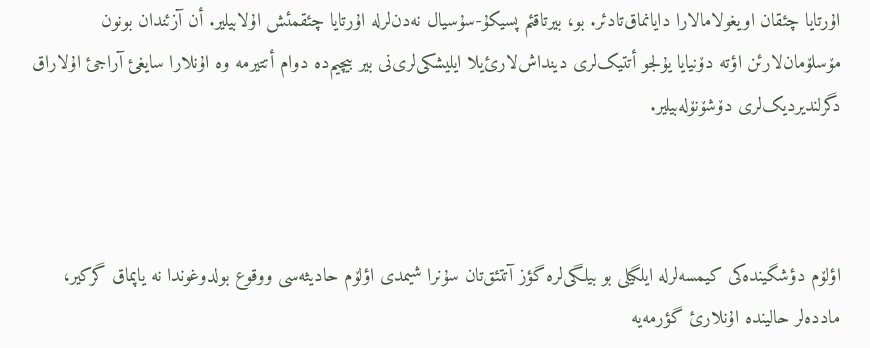اۇرتایا چئقان اویغولامالارا دایانماق‌تادئر. بو، بیرتاقئم پسیکۇ-سۇسیال نەدن‌لرلە اۇرتایا چئقمئش اۇلابیلیر. أن آزئندان بونون مۆسلۆمان‌لارئن اؤتە دۆنیایا یۇلجو أتتیک‌لری دینداش‌لارئ‌یلا ایلیشکی‌لری‌نی بیر بیچیم‌دە دوام أتتیرمە وە اۇنلارا سایغئ آراجئ اۇلاراق دگرلندیردیک‌لری دۆشۆنۆلەبیلیر.



اؤلۆم دؤشگیندەکی کیمسەلرلە ایلگیلی بو بیلگی‌لرە گؤز آتتئق‌تان سۇنرا شیمدی اؤلۆم حادیثەسی ووقوع بولدوغوندا نە یاپماق گرکیر، ماددەلر حالیندە اۇنلارئ گؤرمەیە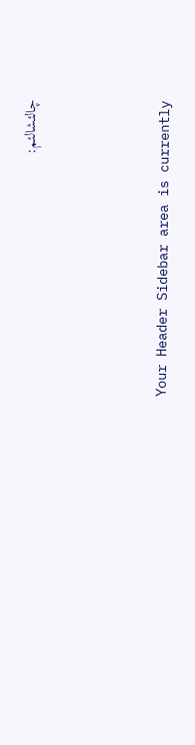چالئشالئم:



Your Header Sidebar area is currently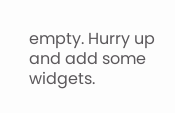empty. Hurry up and add some widgets.